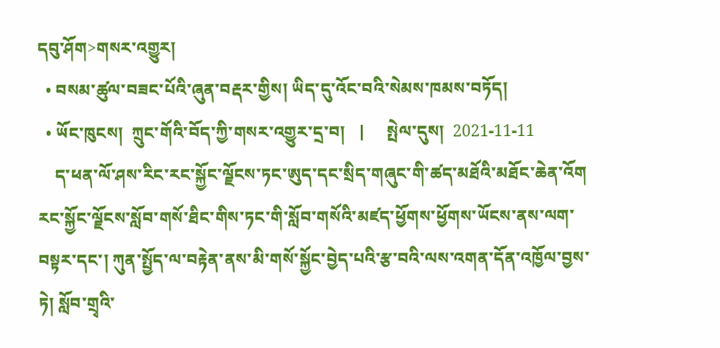དབུ་ཤོག>གསར་འགྱུར།
  • བསམ་ཚུལ་བཟང་པོའི་ཞུན་བརྡར་གྱིས། ཡིད་དུ་འོང་བའི་སེམས་ཁམས་བཏོད།
  • ཡོང་ཁུངས།  ཀྲུང་གོའི་བོད་ཀྱི་གསར་འགྱུར་དྲ་བ།   |     སྤེལ་དུས།  2021-11-11
    ད་ཕན་ལོ་ཤས་རིང་རང་སྐྱོང་ལྗོངས་ཏང་ཨུད་དང་སྲིད་གཞུང་གི་ཚད་མཐོའི་མཐོང་ཆེན་འོག རང་སྐྱོང་ལྗོངས་སློབ་གསོ་ཐིང་གིས་ཏང་གི་སློབ་གསོའི་མཛད་ཕྱོགས་ཕྱོགས་ཡོངས་ནས་ལག་བསྟར་དང་། ཀུན་སྤྱོད་ལ་བརྟེན་ནས་མི་གསོ་སྐྱོང་བྱེད་པའི་རྩ་བའི་ལས་འགན་དོན་འཁྱོལ་བྱས་ཏེ། སློབ་གྲྭའི་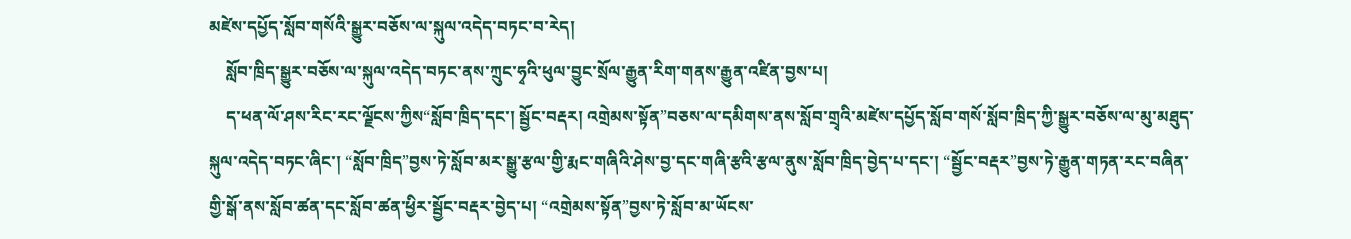མཛེས་དཔྱོད་སློབ་གསོའི་སྒྱུར་བཅོས་ལ་སྐུལ་འདེད་བཏང་བ་རེད།
    སློབ་ཁྲིད་སྒྱུར་བཅོས་ལ་སྐུལ་འདེད་བཏང་ནས་ཀྲུང་ཧྭའི་ཕུལ་བྱུང་སྲོལ་རྒྱུན་རིག་གནས་རྒྱུན་འཛིན་བྱས་པ།
    ད་ཕན་ལོ་ཤས་རིང་རང་ལྗོངས་ཀྱིས“སློབ་ཁྲིད་དང་། སྦྱོང་བརྡར། འགྲེམས་སྟོན”བཅས་ལ་དམིགས་ནས་སློབ་གྲྭའི་མཛེས་དཔྱོད་སློབ་གསོ་སློབ་ཁྲིད་ཀྱི་སྒྱུར་བཅོས་ལ་མུ་མཐུད་སྐུལ་འདེད་བཏང་ཞིང་། “སློབ་ཁྲིད”བྱས་ཏེ་སློབ་མར་སྒྱུ་རྩལ་གྱི་རྨང་གཞིའི་ཤེས་བྱ་དང་གཞི་རྩའི་རྩལ་ནུས་སློབ་ཁྲིད་བྱེད་པ་དང་། “སྦྱོང་བརྡར”བྱས་ཏེ་རྒྱུན་གཏན་རང་བཞིན་གྱི་སྒོ་ནས་སློབ་ཚན་དང་སློབ་ཚན་ཕྱིར་སྦྱོང་བརྡར་བྱེད་པ། “འགྲེམས་སྟོན”བྱས་ཏེ་སློབ་མ་ཡོངས་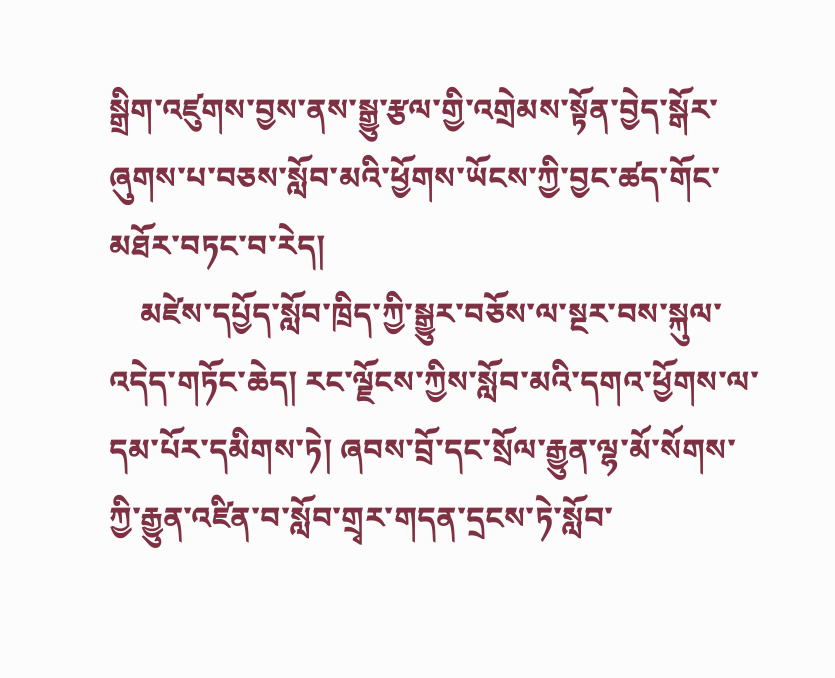སྒྲིག་འཛུགས་བྱས་ནས་སྒྱུ་རྩལ་གྱི་འགྲེམས་སྟོན་བྱེད་སྒོར་ཞུགས་པ་བཅས་སློབ་མའི་ཕྱོགས་ཡོངས་ཀྱི་བྱང་ཚད་གོང་མཐོར་བཏང་བ་རེད།
    མཛེས་དཔྱོད་སློབ་ཁྲིད་ཀྱི་སྒྱུར་བཅོས་ལ་སྔར་བས་སྐུལ་འདེད་གཏོང་ཆེད། རང་ལྗོངས་ཀྱིས་སློབ་མའི་དགའ་ཕྱོགས་ལ་དམ་པོར་དམིགས་ཏེ། ཞབས་བྲོ་དང་སྲོལ་རྒྱུན་ལྷ་མོ་སོགས་ཀྱི་རྒྱུན་འཛིན་བ་སློབ་གྲྭར་གདན་དྲངས་ཏེ་སློབ་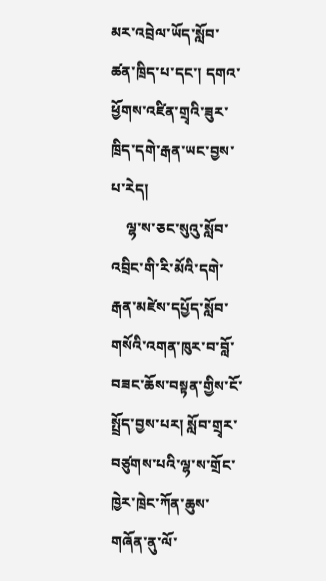མར་འབྲེལ་ཡོད་སློབ་ཚན་ཁྲིད་པ་དང་། དགའ་ཕྱོགས་འཛིན་གྲྭའི་ཟུར་ཁྲིད་དགེ་རྒན་ཡང་བྱས་པ་རེད།
    ལྷ་ས་ཅང་སུའུ་སློབ་འབྲིང་གི་རི་མོའི་དགེ་རྒན་མཛེས་དཔྱོད་སློབ་གསོའི་འགན་ཁུར་བ་བློ་བཟང་ཆོས་བསྟན་གྱིས་ངོ་སྤྲོད་བྱས་པར། སློབ་གྲྭར་བཙུགས་པའི་ལྷ་ས་གྲོང་ཁྱེར་ཁྲེང་ཀོན་ཆུས་གཞོན་ནུ་ལོ་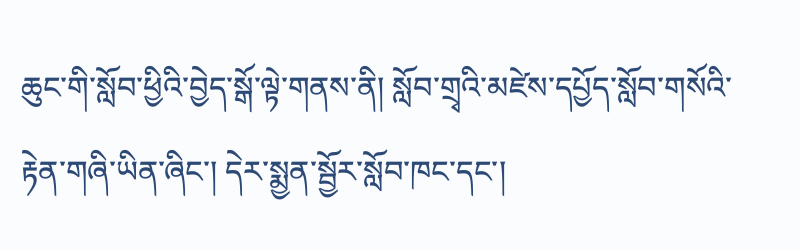ཆུང་གི་སློབ་ཕྱིའི་བྱེད་སྒོ་ལྟེ་གནས་ནི། སློབ་གྲྭའི་མཛེས་དཔྱོད་སློབ་གསོའི་རྟེན་གཞི་ཡིན་ཞིང་། དེར་སྨྱན་སྦྱོར་སློབ་ཁང་དང་།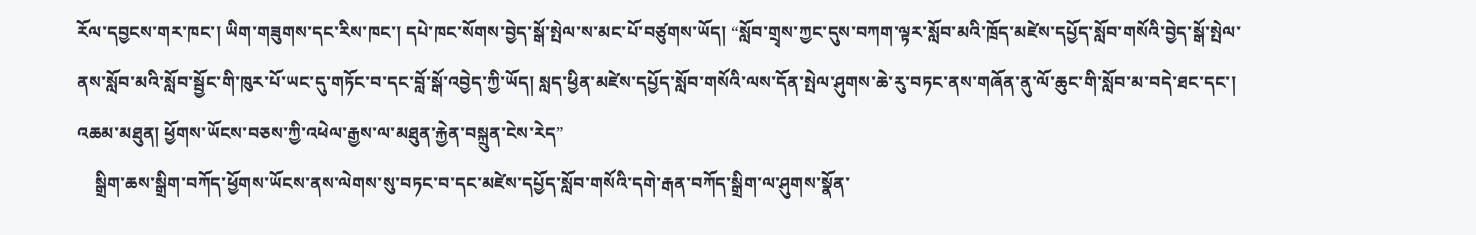རོལ་དབྱངས་གར་ཁང་། ཡིག་གཟུགས་དང་རིས་ཁང་། དཔེ་ཁང་སོགས་བྱེད་སྒོ་སྤེལ་ས་མང་པོ་བཙུགས་ཡོད། “སློབ་གྲྭས་ཀྱང་དུས་བཀག་ལྟར་སློབ་མའི་ཁྲོད་མཛེས་དཔྱོད་སློབ་གསོའི་བྱེད་སྒོ་སྤེལ་ནས་སློབ་མའི་སློབ་སྦྱོང་གི་ཁུར་པོ་ཡང་དུ་གཏོང་བ་དང་བློ་སྒོ་འབྱེད་ཀྱི་ཡོད། སླད་ཕྱིན་མཛེས་དཔྱོད་སློབ་གསོའི་ལས་དོན་སྤེལ་ཤུགས་ཆེ་རུ་བཏང་ནས་གཞོན་ནུ་ལོ་ཆུང་གི་སློབ་མ་བདེ་ཐང་དང་། འཆམ་མཐུན། ཕྱོགས་ཡོངས་བཅས་ཀྱི་འཕེལ་རྒྱས་ལ་མཐུན་རྐྱེན་བསྐྲུན་ངེས་རེད”
    སྒྲིག་ཆས་སྒྲིག་བཀོད་ཕྱོགས་ཡོངས་ནས་ལེགས་སུ་བཏང་བ་དང་མཛེས་དཔྱོད་སློབ་གསོའི་དགེ་རྒན་བཀོད་སྒྲིག་ལ་ཤུགས་སྣོན་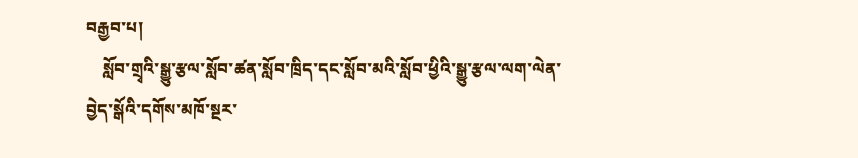བརྒྱབ་པ།
    སློབ་གྲྭའི་སྒྱུ་རྩལ་སློབ་ཚན་སློབ་ཁྲིད་དང་སློབ་མའི་སློབ་ཕྱིའི་སྒྱུ་རྩལ་ལག་ལེན་བྱེད་སྒོའི་དགོས་མཁོ་སྔར་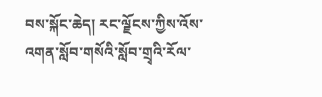བས་སྐོང་ཆེད། རང་ལྗོངས་ཀྱིས་འོས་འགན་སློབ་གསོའི་སློབ་གྲྭའི་རོལ་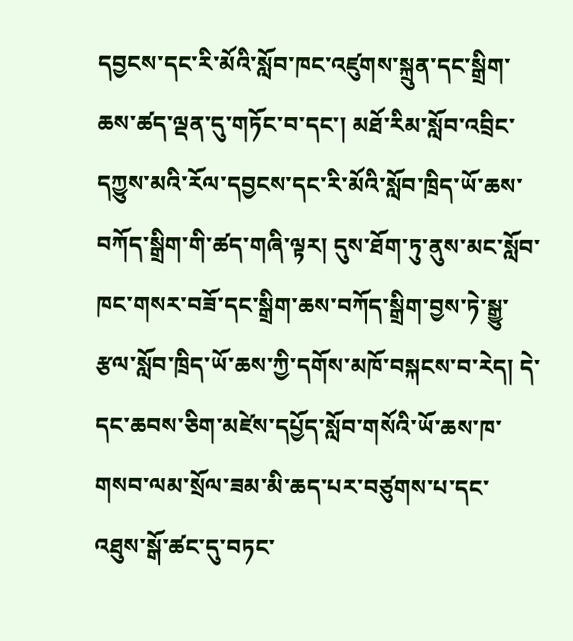དབྱངས་དང་རི་མོའི་སློབ་ཁང་འཛུགས་སྐྲུན་དང་སྒྲིག་ཆས་ཚད་ལྡན་དུ་གཏོང་བ་དང་། མཐོ་རིམ་སློབ་འབྲིང་དཀྱུས་མའི་རོལ་དབྱངས་དང་རི་མོའི་སློབ་ཁྲིད་ཡོ་ཆས་བཀོད་སྒྲིག་གི་ཚད་གཞི་ལྟར། དུས་ཐོག་ཏུ་ནུས་མང་སློབ་ཁང་གསར་བཟོ་དང་སྒྲིག་ཆས་བཀོད་སྒྲིག་བྱས་ཏེ་སྒྱུ་རྩལ་སློབ་ཁྲིད་ཡོ་ཆས་ཀྱི་དགོས་མཁོ་བསྐངས་བ་རེད། དེ་དང་ཆབས་ཅིག་མཛེས་དཔྱོད་སློབ་གསོའི་ཡོ་ཆས་ཁ་གསབ་ལམ་སྲོལ་ཟམ་མི་ཆད་པར་བཙུགས་པ་དང་འཐུས་སྒོ་ཚང་དུ་བཏང་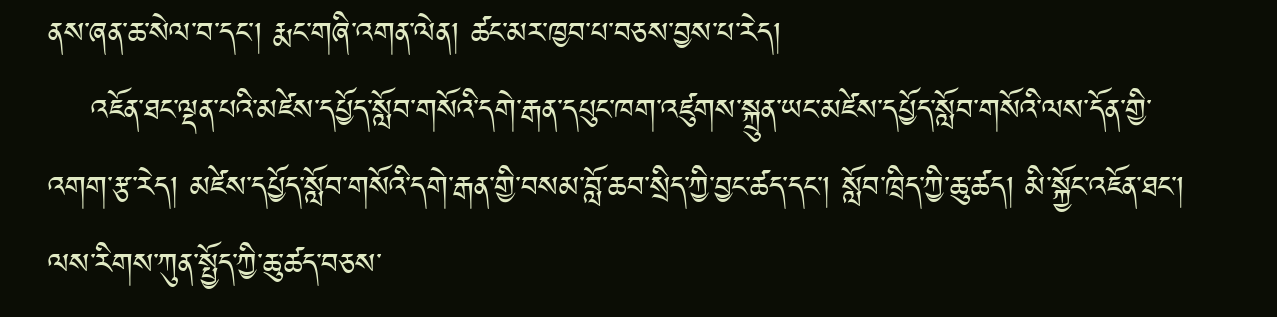ནས་ཞན་ཆ་སེལ་བ་དང་། རྨང་གཞི་འགན་ལེན། ཚང་མར་ཁྱབ་པ་བཅས་བྱས་པ་རེད།
    འཇོན་ཐང་ལྡན་པའི་མཛེས་དཔྱོད་སློབ་གསོའི་དགེ་རྒན་དཔུང་ཁག་འཛུགས་སྐྲུན་ཡང་མཛེས་དཔྱོད་སློབ་གསོའི་ལས་དོན་གྱི་འགག་རྩ་རེད། མཛེས་དཔྱོད་སློབ་གསོའི་དགེ་རྒན་གྱི་བསམ་བློ་ཆབ་སྲིད་ཀྱི་བྱང་ཚད་དང་། སློབ་ཁྲིད་ཀྱི་ཆུ་ཚད། མི་སྐྱོང་འཇོན་ཐང་། ལས་རིགས་ཀུན་སྤྱོད་ཀྱི་ཆུ་ཚད་བཅས་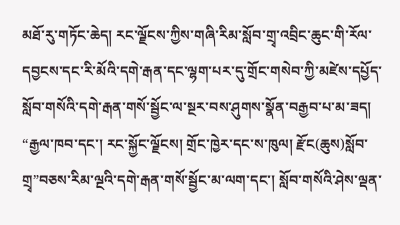མཐོ་རུ་གཏོང་ཆེད། རང་ལྗོངས་ཀྱིས་གཞི་རིམ་སློབ་གྲྭ་འབྲིང་ཆུང་གི་རོལ་དབྱངས་དང་རི་མོའི་དགེ་རྒན་དང་ལྷག་པར་དུ་གྲོང་གསེབ་ཀྱི་མཛེས་དཔྱོད་སློབ་གསོའི་དགེ་རྒན་གསོ་སྦྱོང་ལ་སྔར་བས་ཤུགས་སྣོན་བརྒྱབ་པ་མ་ཟད། “རྒྱལ་ཁབ་དང་། རང་སྐྱོང་ལྗོངས། གྲོང་ཁྱེར་དང་ས་ཁུལ། རྫོང(ཆུས)སློབ་གྲྭ”བཅས་རིམ་ལྔའི་དགེ་རྒན་གསོ་སྦྱོང་མ་ལག་དང་། སློབ་གསོའི་ཤེས་ལྡན་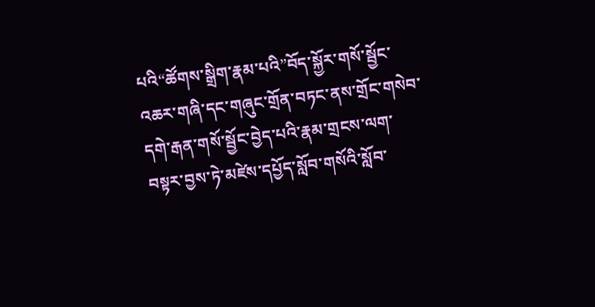པའི“ཚོགས་སྒྲིག་རྣམ་པའི”བོད་སྐྱོར་གསོ་སྦྱོང་འཆར་གཞི་དང་གཞུང་གྲོན་བཏང་ནས་གྲོང་གསེབ་དགེ་རྒན་གསོ་སྦྱོང་བྱེད་པའི་རྣམ་གྲངས་ལག་བསྟར་བྱས་ཏེ་མཛེས་དཔྱོད་སློབ་གསོའི་སློབ་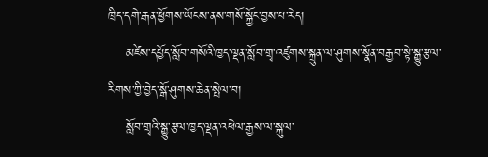ཁྲིད་དགེ་རྒན་ཕྱོགས་ཡོངས་ནས་གསོ་སྐྱོང་བྱས་པ་རེད།
    མཛེས་དཔྱོད་སློབ་གསོའི་ཁྱད་ལྡན་སློབ་གྲྭ་འཛུགས་སྐྲུན་ལ་ཤུགས་སྣོན་བརྒྱབ་སྟེ་སྒྱུ་རྩལ་རིགས་ཀྱི་བྱེད་སྒོ་ཤུགས་ཆེན་སྤེལ་བ།
    སློབ་གྲྭའི་སྒྱུ་རྩལ་ཁྱད་ལྡན་འཕེལ་རྒྱས་ལ་སྐུལ་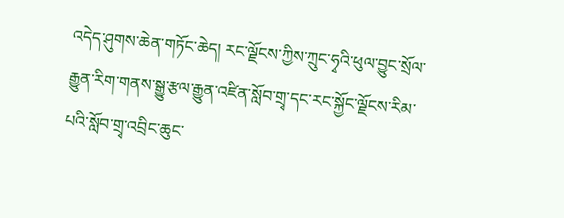འདེད་ཤུགས་ཆེན་གཏོང་ཆེད། རང་ལྗོངས་ཀྱིས་ཀྲུང་ཧྭའི་ཕུལ་བྱུང་སྲོལ་རྒྱུན་རིག་གནས་སྒྱུ་རྩལ་རྒྱུན་འཛིན་སློབ་གྲྭ་དང་རང་སྐྱོང་ལྗོངས་རིམ་པའི་སློབ་གྲྭ་འབྲིང་ཆུང་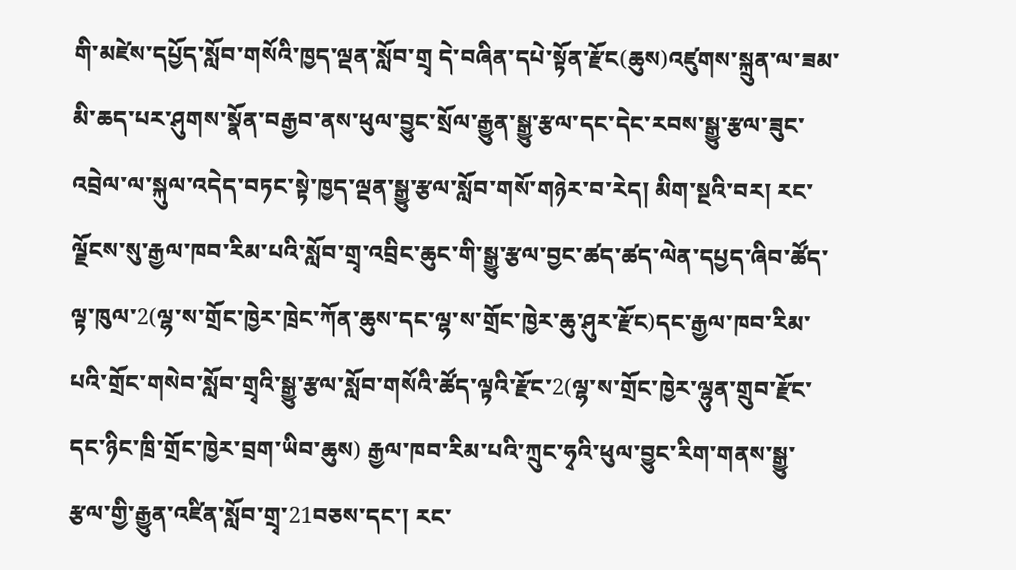གི་མཛེས་དཔྱོད་སློབ་གསོའི་ཁྱད་ལྡན་སློབ་གྲྭ དེ་བཞིན་དཔེ་སྟོན་རྫོང(ཆུས)འཛུགས་སྐྲུན་ལ་ཟམ་མི་ཆད་པར་ཤུགས་སྣོན་བརྒྱབ་ནས་ཕུལ་བྱུང་སྲོལ་རྒྱུན་སྒྱུ་རྩལ་དང་དེང་རབས་སྒྱུ་རྩལ་ཟུང་འབྲེལ་ལ་སྐུལ་འདེད་བཏང་སྟེ་ཁྱད་ལྡན་སྒྱུ་རྩལ་སློབ་གསོ་གཉེར་བ་རེད། མིག་སྔའི་བར། རང་ལྗོངས་སུ་རྒྱལ་ཁབ་རིམ་པའི་སློབ་གྲྭ་འབྲིང་ཆུང་གི་སྒྱུ་རྩལ་བྱང་ཚད་ཚད་ལེན་དཔྱད་ཞིབ་ཚོད་ལྟ་ཁུལ་2(ལྷ་ས་གྲོང་ཁྱེར་ཁྲེང་ཀོན་ཆུས་དང་ལྷ་ས་གྲོང་ཁྱེར་ཆུ་ཤུར་རྫོང)དང་རྒྱལ་ཁབ་རིམ་པའི་གྲོང་གསེབ་སློབ་གྲྭའི་སྒྱུ་རྩལ་སློབ་གསོའི་ཚོད་ལྟའི་རྫོང་2(ལྷ་ས་གྲོང་ཁྱེར་ལྷུན་གྲུབ་རྫོང་དང་ཉིང་ཁྲི་གྲོང་ཁྱེར་བྲག་ཡིབ་ཆུས) རྒྱལ་ཁབ་རིམ་པའི་ཀྲུང་ཧྭའི་ཕུལ་བྱུང་རིག་གནས་སྒྱུ་རྩལ་གྱི་རྒྱུན་འཛིན་སློབ་གྲྭ་21བཅས་དང་། རང་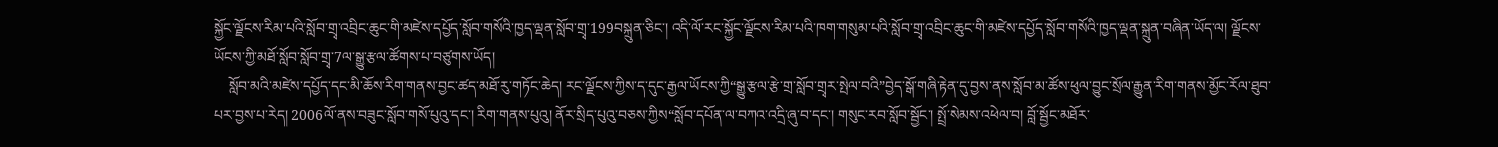སྐྱོང་ལྗོངས་རིམ་པའི་སློབ་གྲྭ་འབྲིང་ཆུང་གི་མཛེས་དཔྱོད་སློབ་གསོའི་ཁྱད་ལྡན་སློབ་གྲྭ་199བསྐྲུན་ཅིང་། འདི་ལོ་རང་སྐྱོང་ལྗོངས་རིམ་པའི་ཁག་གསུམ་པའི་སློབ་གྲྭ་འབྲིང་ཆུང་གི་མཛེས་དཔྱོད་སློབ་གསོའི་ཁྱད་ལྡན་སྐྲུན་བཞིན་ཡོད་ལ། ལྗོངས་ཡོངས་ཀྱི་མཐོ་སློབ་སློབ་གྲྭ་7ལ་སྒྱུ་རྩལ་ཚོགས་པ་བཙུགས་ཡོད།
    སློབ་མའི་མཛེས་དཔྱོད་དང་མི་ཆོས་རིག་གནས་བྱང་ཚད་མཐོ་རུ་གཏོང་ཆེད། རང་ལྗོངས་ཀྱིས་ད་དུང་རྒྱལ་ཡོངས་ཀྱི“སྒྱུ་རྩལ་རྩེ་གྲ་སློབ་གྲྭར་སྤེལ་བའི”བྱེད་སྒོ་གཞི་རྟེན་དུ་བྱས་ནས་སློབ་མ་ཚོས་ཕུལ་བྱུང་སྲོལ་རྒྱུན་རིག་གནས་མྱོང་རོལ་ཐུབ་པར་བྱས་པ་རེད། 2006ལོ་ནས་བཟུང་སློབ་གསོ་པུའུ་དང་། རིག་གནས་པུའུ། ནོར་སྲིད་པུའུ་བཅས་ཀྱིས“སློབ་དཔོན་ལ་བཀའ་འདྲི་ཞུ་བ་དང་། གསུང་རབ་སློབ་སྦྱོང་། སྤྲོ་སེམས་འཕེལ་བ། བློ་སྦྱོང་མཐོར་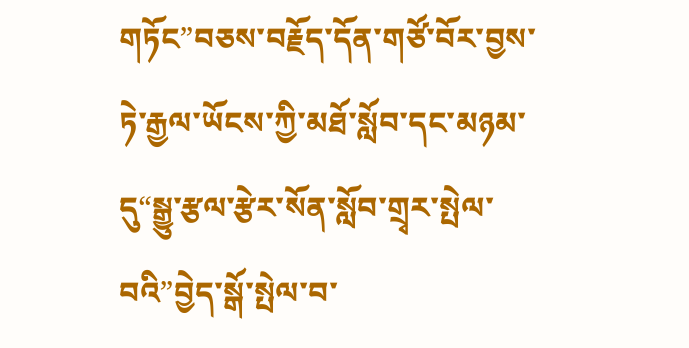གཏོང”བཅས་བརྗོད་དོན་གཙོ་བོར་བྱས་ཏེ་རྒྱལ་ཡོངས་ཀྱི་མཐོ་སློབ་དང་མཉམ་དུ“སྒྱུ་རྩལ་རྩེར་སོན་སློབ་གྲྭར་སྤེལ་བའི”བྱེད་སྒོ་སྤེལ་བ་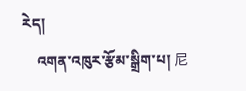རེད།
    འགན་འཁུར་རྩོམ་སྒྲིག་པ། 尼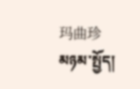玛曲珍
མཉམ་སྤྱོད།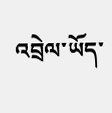འབྲེལ་ཡོད་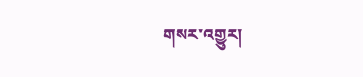གསར་འགྱུར།